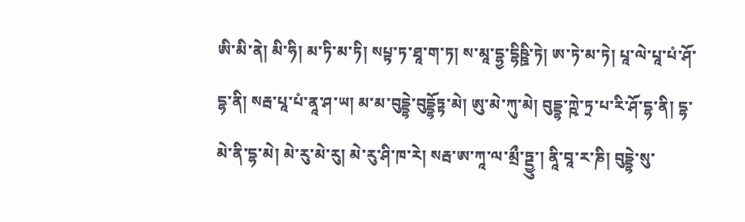ཨི་མི་ནེ། མི་ཧི། མ་ཏི་མ་ཏི། སཔྟ་ཏ་ཐཱ་ག་ཏ། ས་མཱ་དྷྱ་དྷིཥྛི་ཏེ། ཨ་ཏེ་མ་ཏེ། པཱ་ལེ་པཱ་པཾ་ཤོ་དྷ་ནི། སརྦ་པཱ་པཾ་ནཱ་ཤ་ཡ། མ་མ་བུདྡྷེ་བུདྡྷོཏྟ་མེ། ཨུ་མེ་ཀུ་མེ། བུདྡྷ་ཀྵེ་ཏྲ་པ་རི་ཤོ་དྷ་ནི། དྷ་མེ་ནི་དྷ་མེ། མེ་རུ་མེ་རུ། མེ་རུ་ཤི་ཁ་རེ། སརྦ་ཨ་ཀཱ་ལ་མྲྀ་ཏྡྱུ་། ནཱི་བཱ་ར་ཎི། བུདྡྷེ་སུ་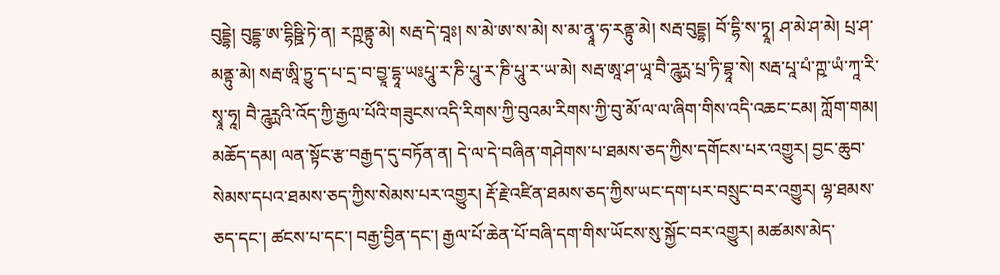བུདྡྷེ། བུདྡྷ་ཨ་དྷིཥྛི་ཏེ་ན། རཀྵནྟུ་མེ། སརྦ་དེ་བཱཿ། ས་མེ་ཨ་ས་མེ། ས་མ་ནྭཱ་ཧ་རནྟུ་མེ། སརྦ་བུདྡྷ། བོ་དྷི་ས་ཏྭཱ། ཤ་མེ་ཤ་མེ། པྲ་ཤ་མནྟུ་མེ། སརྦ་ཨཱི་ཏྱུ་ད་པ་དྲ་བ་བྱཱ་དྷཱ་ཡཿཔཱུ་ར་ཎི་པཱུ་ར་ཎི་པཱུ་ར་ཡ་མེ། སརྦ་ཨཱ་ཤ་ཡཱ་བཻ་ཌཱུཪྻ་པྲ་ཏི་བྷཱ་སེ། སརྦ་པཱ་པཾ་ཀྵ་ཡཾ་ཀཱ་རི་སྭཱ་ཧཱ། བཻ་ཌཱུཪྻའི་འོད་ཀྱི་རྒྱལ་པོའི་གཟུངས་འདི་རིགས་ཀྱི་བུའམ་རིགས་ཀྱི་བུ་མོ་ལ་ལ་ཞིག་གིས་འདི་འཆང་ངམ། ཀློག་གམ། མཆོད་དམ། ལན་སྟོང་རྩ་བརྒྱད་དུ་བཏོན་ན། དེ་ལ་དེ་བཞིན་གཤེགས་པ་ཐམས་ཅད་ཀྱིས་དགོངས་པར་འགྱུར། བྱང་ཆུབ་སེམས་དཔའ་ཐམས་ཅད་ཀྱིས་སེམས་པར་འགྱུར། རྡོ་རྗེ་འཛིན་ཐམས་ཅད་ཀྱིས་ཡང་དག་པར་བསྲུང་བར་འགྱུར། ལྷ་ཐམས་ཅད་དང་། ཚངས་པ་དང་། བརྒྱ་བྱིན་དང་། རྒྱལ་པོ་ཆེན་པོ་བཞི་དག་གིས་ཡོངས་སུ་སྐྱོང་བར་འགྱུར། མཚམས་མེད་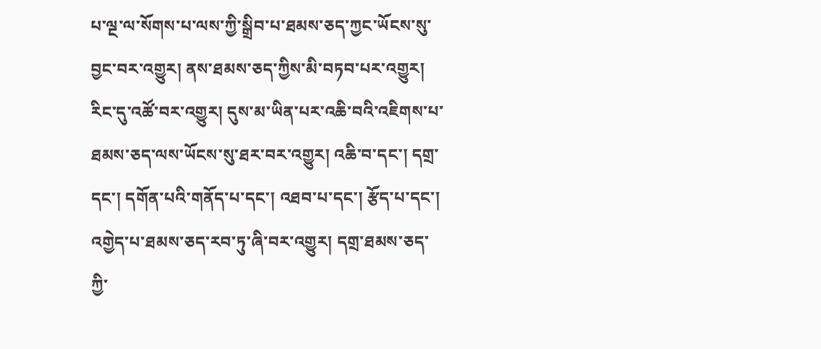པ་ལྔ་ལ་སོགས་པ་ལས་ཀྱི་སྒྲིབ་པ་ཐམས་ཅད་ཀྱང་ཡོངས་སུ་བྱང་བར་འགྱུར། ནས་ཐམས་ཅད་ཀྱིས་མི་བཏབ་པར་འགྱུར། རིང་དུ་འཚོ་བར་འགྱུར། དུས་མ་ཡིན་པར་འཆི་བའི་འཇིགས་པ་ཐམས་ཅད་ལས་ཡོངས་སུ་ཐར་བར་འགྱུར། འཆི་བ་དང་། དགྲ་དང་། དགོན་པའི་གནོད་པ་དང་། འཐབ་པ་དང་། རྩོད་པ་དང་། འགྱེད་པ་ཐམས་ཅད་རབ་ཏུ་ཞི་བར་འགྱུར། དགྲ་ཐམས་ཅད་ཀྱི་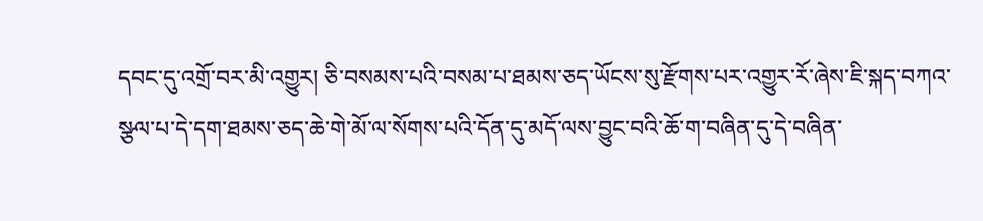དབང་དུ་འགྲོ་བར་མི་འགྱུར། ཅི་བསམས་པའི་བསམ་པ་ཐམས་ཅད་ཡོངས་སུ་རྫོགས་པར་འགྱུར་རོ་ཞེས་ཇི་སྐད་བཀའ་སྩལ་པ་དེ་དག་ཐམས་ཅད་ཆེ་གེ་མོ་ལ་སོགས་པའི་དོན་དུ་མདོ་ལས་བྱུང་བའི་ཆོ་ག་བཞིན་དུ་དེ་བཞིན་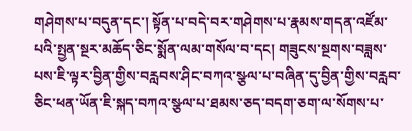གཤེགས་པ་བདུན་དང་། སྟོན་པ་བདེ་བར་གཤེགས་པ་རྣམས་གདན་འཛོམ་པའི་སྤྱན་སྔར་མཆོད་ཅིང་སྨོན་ལམ་གསོལ་བ་དང། གཟུངས་སྔགས་བཟླས་པས་ཇི་ལྟར་བྱིན་གྱིས་བརླབས་ཤིང་བཀའ་སྩལ་པ་བཞིན་དུ་བྱིན་གྱིས་བརླབ་ཅིང་ཕན་ཡོན་ཇི་སྐད་བཀའ་སྩལ་པ་ཐམས་ཅད་བདག་ཅག་ལ་སོགས་པ་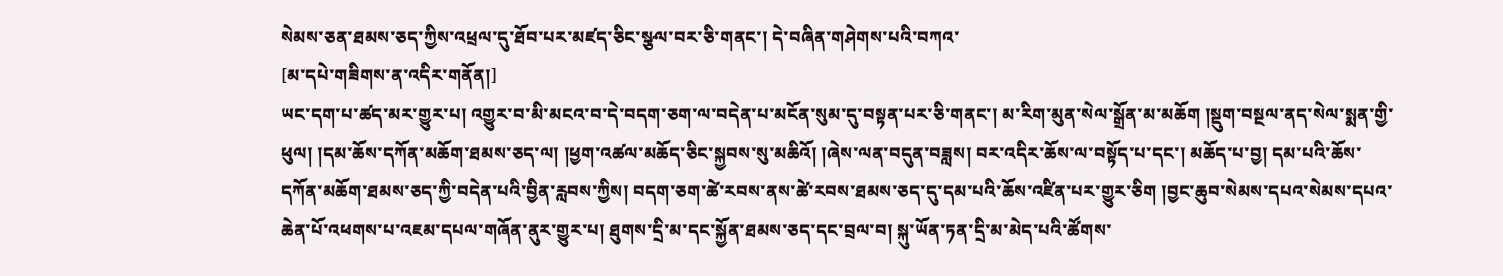སེམས་ཅན་ཐམས་ཅད་ཀྱིས་འཕྲལ་དུ་ཐོབ་པར་མཛད་ཅིང་སྩལ་བར་ཅི་གནང་། དེ་བཞིན་གཤེགས་པའི་བཀའ་
[མ་དཔེ་གཟིགས་ན་འདིར་གནོན།]
ཡང་དག་པ་ཚད་མར་གྱུར་པ། འགྱུར་བ་མི་མངའ་བ་དེ་བདག་ཅག་ལ་བདེན་པ་མངོན་སུམ་དུ་བསྟན་པར་ཅི་གནང་། མ་རིག་མུན་སེལ་སྒྲོན་མ་མཆོག །སྡུག་བསྔལ་ནད་སེལ་སྨན་གྱི་ཕུལ། །དམ་ཆོས་དཀོན་མཆོག་ཐམས་ཅད་ལ། །ཕྱག་འཚལ་མཆོད་ཅིང་སྐྱབས་སུ་མཆིའོ། །ཞེས་ལན་བདུན་བཟླས། བར་འདིར་ཆོས་ལ་བསྟོད་པ་དང་། མཆོད་པ་བྱ། དམ་པའི་ཆོས་དཀོན་མཆོག་ཐམས་ཅད་ཀྱི་བདེན་པའི་བྱིན་རླབས་ཀྱིས། བདག་ཅག་ཚེ་རབས་ནས་ཚེ་རབས་ཐམས་ཅད་དུ་དམ་པའི་ཆོས་འཛིན་པར་གྱུར་ཅིག །བྱང་ཆུབ་སེམས་དཔའ་སེམས་དཔའ་ཆེན་པོ་འཕགས་པ་འཇམ་དཔལ་གཞོན་ནུར་གྱུར་པ། ཐུགས་དྲི་མ་དང་སྐྱོན་ཐམས་ཅད་དང་བྲལ་བ། སྐུ་ཡོན་ཏན་དྲི་མ་མེད་པའི་ཚོགས་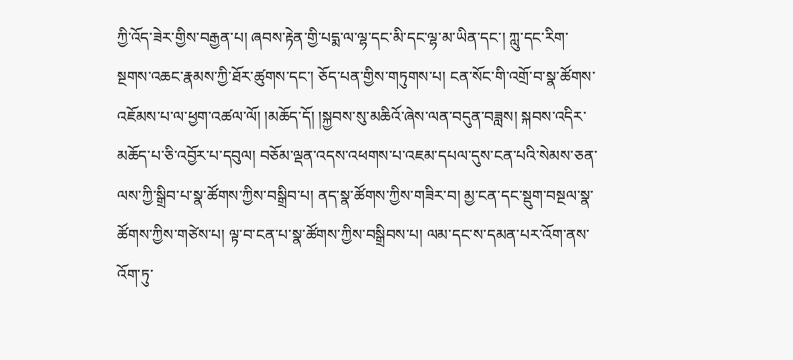ཀྱི་འོད་ཟེར་གྱིས་བརྒྱན་པ། ཞབས་རྟེན་གྱི་པདྨ་ལ་ལྷ་དང་མི་དང་ལྷ་མ་ཡིན་དང་། ཀླུ་དང་རིག་སྔགས་འཆང་རྣམས་ཀྱི་ཐོར་ཚུགས་དང་། ཅོད་པན་གྱིས་གཏུགས་པ། ངན་སོང་གི་འགྲོ་བ་སྣ་ཚོགས་འཇོམས་པ་ལ་ཕྱག་འཚལ་ལོ། །མཆོད་དོ། །སྐྱབས་སུ་མཆིའོ་ཞེས་ལན་བདུན་བཟླས། སྐབས་འདིར་མཆོད་པ་ཅི་འབྱོར་པ་དབུལ། བཅོམ་ལྡན་འདས་འཕགས་པ་འཇམ་དཔལ་དུས་ངན་པའི་སེམས་ཅན་ལས་ཀྱི་སྒྲིབ་པ་སྣ་ཚོགས་ཀྱིས་བསྒྲིབ་པ། ནད་སྣ་ཚོགས་ཀྱིས་གཟིར་བ། མྱ་ངན་དང་སྡུག་བསྔལ་སྣ་ཚོགས་ཀྱིས་གཙེས་པ། ལྟ་བ་ངན་པ་སྣ་ཚོགས་ཀྱིས་བསྒྲིབས་པ། ལམ་དང་ས་དམན་པར་འོག་ནས་འོག་ཏུ་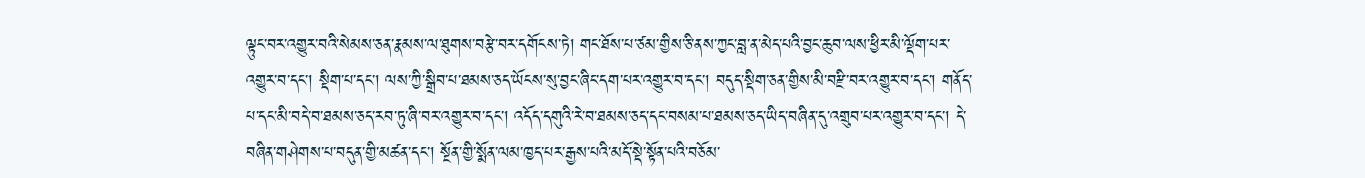ལྟུང་བར་འགྱུར་བའི་སེམས་ཅན་རྣམས་ལ་ཐུགས་བརྩེ་བར་དགོངས་ཏེ། གང་ཐོས་པ་ཙམ་གྱིས་ཅི་ནས་ཀྱང་བླ་ན་མེད་པའི་བྱང་ཆུབ་ལས་ཕྱིར་མི་ལྡོག་པར་འགྱུར་བ་དང་། སྡིག་པ་དང་། ལས་ཀྱི་སྒྲིབ་པ་ཐམས་ཅད་ཡོངས་སུ་བྱང་ཞིང་དག་པར་འགྱུར་བ་དང་། བདུད་སྡིག་ཅན་གྱིས་མི་བརྫི་བར་འགྱུར་བ་དང་། གནོད་པ་དང་མི་བདེ་བ་ཐམས་ཅད་རབ་ཏུ་ཞི་བར་འགྱུར་བ་དང་། འདོད་དགུའི་རེ་བ་ཐམས་ཅད་དང་བསམ་པ་ཐམས་ཅད་ཡིད་བཞིན་དུ་འགྲུབ་པར་འགྱུར་བ་དང་། དེ་བཞིན་གཤེགས་པ་བདུན་གྱི་མཚན་དང་། སྔོན་གྱི་སྨོན་ལམ་ཁྱད་པར་རྒྱས་པའི་མདོ་སྡེ་སྟོན་པའི་བཅོམ་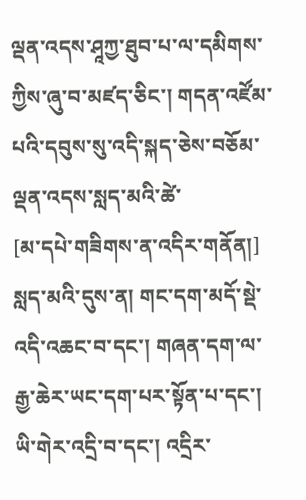ལྡན་འདས་ཤཱཀྱ་ཐུབ་པ་ལ་དམིགས་ཀྱིས་ཞུ་བ་མཛད་ཅིང་། གདན་འཛོམ་པའི་དབུས་སུ་འདི་སྐད་ཅེས་བཅོམ་ལྡན་འདས་སླད་མའི་ཚེ་
[མ་དཔེ་གཟིགས་ན་འདིར་གནོན།]
སླད་མའི་དུས་ན། གང་དག་མདོ་སྡེ་འདི་འཆང་བ་དང་། གཞན་དག་ལ་རྒྱ་ཆེར་ཡང་དག་པར་སྟོན་པ་དང་། ཡི་གེར་འདྲི་བ་དང་། འདྲིར་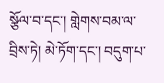སྩོལ་བ་དང་། གླེགས་བམ་ལ་བྲིས་ཏེ། མེ་ཏོག་དང་། བདུག་པ་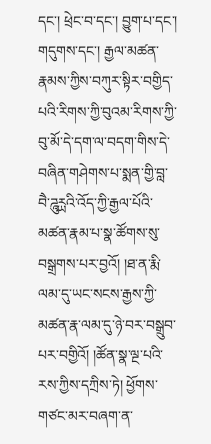དང་། ཕྲེང་བ་དང་། བྱུག་པ་དང་། གདུགས་དང་། རྒྱལ་མཚན་རྣམས་ཀྱིས་བཀུར་སྟིར་བགྱིད་པའི་རིགས་ཀྱི་བུའམ་རིགས་ཀྱི་བུ་མོ་དེ་དག་ལ་བདག་གིས་དེ་བཞིན་གཤེགས་པ་སྨན་གྱི་བླ་བཻ་ཌཱུཪྻའི་འོད་ཀྱི་རྒྱལ་པོའི་མཚན་རྣམ་པ་སྣ་ཚོགས་སུ་བསྒྲགས་པར་བྱའོ། །ཐ་ན་རྨི་ལམ་དུ་ཡང་སངས་རྒྱས་ཀྱི་མཚན་རྣ་ལམ་དུ་ཉེ་བར་བསྒྲུབ་པར་བགྱིའོ། །ཚོན་སྣ་ལྔ་པའི་རས་ཀྱིས་དཀྲིས་ཏེ། ཕྱོགས་གཙང་མར་བཞག་ན་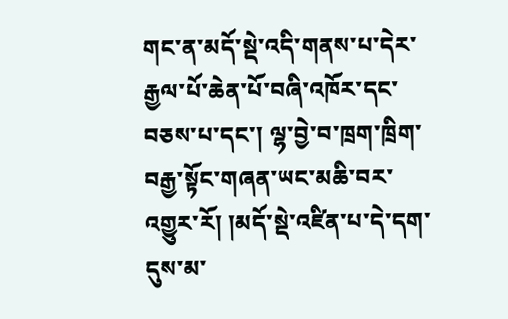གང་ན་མདོ་སྡེ་འདི་གནས་པ་དེར་རྒྱལ་པོ་ཆེན་པོ་བཞི་འཁོར་དང་བཅས་པ་དང་། ལྷ་བྱེ་བ་ཁྲག་ཁྲིག་བརྒྱ་སྟོང་གཞན་ཡང་མཆི་བར་འགྱུར་རོ། །མདོ་སྡེ་འཛིན་པ་དེ་དག་དུས་མ་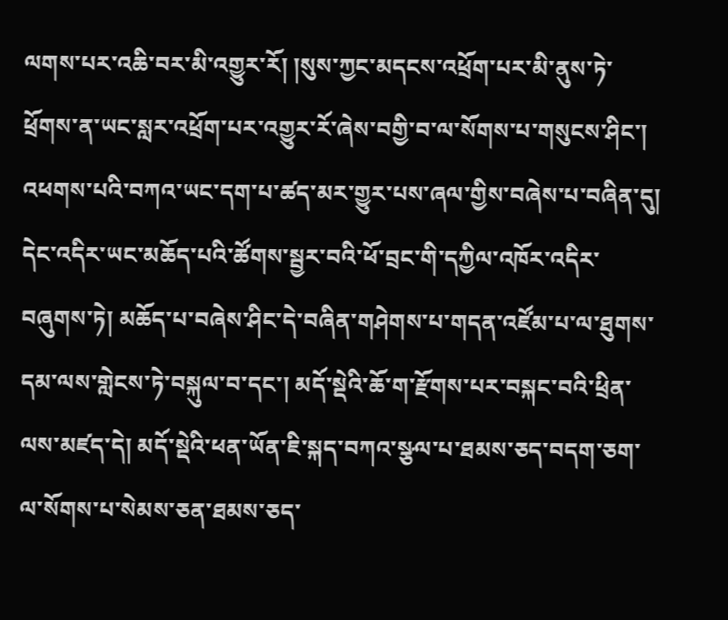ལགས་པར་འཆི་བར་མི་འགྱུར་རོ། །སུས་ཀྱང་མདངས་འཕྲོག་པར་མི་ནུས་ཏེ་ཕྲོགས་ན་ཡང་སླར་འཕྲོག་པར་འགྱུར་རོ་ཞེས་བགྱི་བ་ལ་སོགས་པ་གསུངས་ཤིང་། འཕགས་པའི་བཀའ་ཡང་དག་པ་ཚད་མར་གྱུར་པས་ཞལ་གྱིས་བཞེས་པ་བཞིན་དུ། དེང་འདིར་ཡང་མཆོད་པའི་ཚོགས་སྦྱར་བའི་ཕོ་བྲང་གི་དཀྱིལ་འཁོར་འདིར་བཞུགས་ཏེ། མཆོད་པ་བཞེས་ཤིང་དེ་བཞིན་གཤེགས་པ་གདན་འཛོམ་པ་ལ་ཐུགས་དམ་ལས་གླེངས་ཏེ་བསྐུལ་བ་དང་། མདོ་སྡེའི་ཆོ་ག་རྫོགས་པར་བསྐང་བའི་ཕྲིན་ལས་མཛད་དེ། མདོ་སྡེའི་ཕན་ཡོན་ཇི་སྐད་བཀའ་སྩལ་པ་ཐམས་ཅད་བདག་ཅག་ལ་སོགས་པ་སེམས་ཅན་ཐམས་ཅད་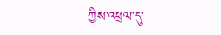ཀྱིས་འཕྲལ་དུ་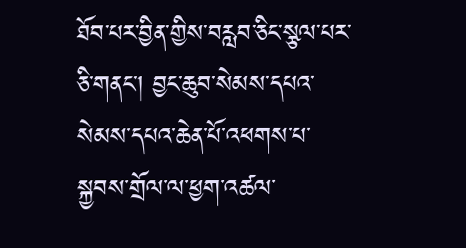ཐོབ་པར་བྱིན་གྱིས་བརླབ་ཅིང་སྩལ་པར་ཅི་གནང་། བྱང་ཆུབ་སེམས་དཔའ་སེམས་དཔའ་ཆེན་པོ་འཕགས་པ་སྐྱབས་གྲོལ་ལ་ཕྱག་འཚལ་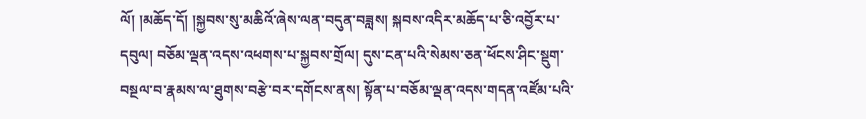ལོ། །མཆོད་དོ། །སྐྱབས་སུ་མཆིའོ་ཞེས་ལན་བདུན་བཟླས། སྐབས་འདིར་མཆོད་པ་ཅི་འབྱོར་པ་དབུལ། བཅོམ་ལྡན་འདས་འཕགས་པ་སྐྱབས་གྲོལ། དུས་ངན་པའི་སེམས་ཅན་ཕོངས་ཤིང་སྡུག་བསྔལ་བ་རྣམས་ལ་ཐུགས་བརྩེ་བར་དགོངས་ནས། སྟོན་པ་བཅོམ་ལྡན་འདས་གདན་འཛོམ་པའི་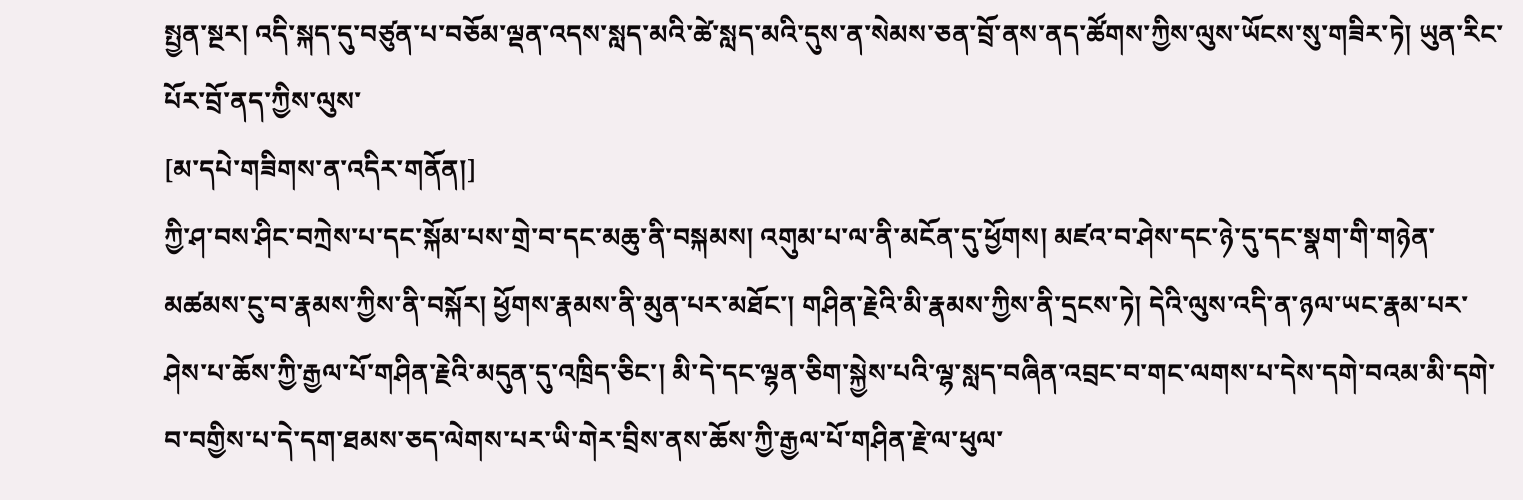སྤྱན་སྔར། འདི་སྐད་དུ་བཙུན་པ་བཅོམ་ལྡན་འདས་སླད་མའི་ཚེ་སླད་མའི་དུས་ན་སེམས་ཅན་བྲོ་ནས་ནད་ཚོགས་ཀྱིས་ལུས་ཡོངས་སུ་གཟིར་ཏེ། ཡུན་རིང་པོར་བྲོ་ནད་ཀྱིས་ལུས་
[མ་དཔེ་གཟིགས་ན་འདིར་གནོན།]
ཀྱི་ཤ་བས་ཤིང་བཀྲེས་པ་དང་སྐོམ་པས་གྲེ་བ་དང་མཆུ་ནི་བསྐམས། འགུམ་པ་ལ་ནི་མངོན་དུ་ཕྱོགས། མཛའ་བ་ཤེས་དང་ཉེ་དུ་དང་སྣག་གི་གཉེན་མཚམས་ངུ་བ་རྣམས་ཀྱིས་ནི་བསྐོར། ཕྱོགས་རྣམས་ནི་མུན་པར་མཐོང་། གཤིན་རྗེའི་མི་རྣམས་ཀྱིས་ནི་དྲངས་ཏེ། དེའི་ལུས་འདི་ན་ཉལ་ཡང་རྣམ་པར་ཤེས་པ་ཆོས་ཀྱི་རྒྱལ་པོ་གཤིན་རྗེའི་མདུན་དུ་འཁྲིད་ཅིང་། མི་དེ་དང་ལྷན་ཅིག་སྐྱེས་པའི་ལྷ་སླད་བཞིན་འབྲང་བ་གང་ལགས་པ་དེས་དགེ་བའམ་མི་དགེ་བ་བགྱིས་པ་དེ་དག་ཐམས་ཅད་ལེགས་པར་ཡི་གེར་བྲིས་ནས་ཆོས་ཀྱི་རྒྱལ་པོ་གཤིན་རྗེ་ལ་ཕུལ་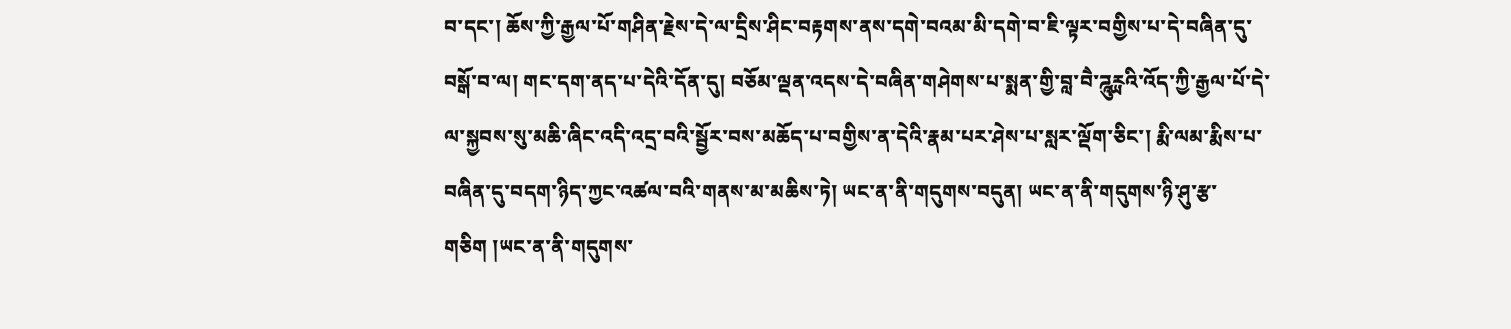བ་དང་། ཆོས་ཀྱི་རྒྱལ་པོ་གཤིན་རྗེས་དེ་ལ་དྲིས་ཤིང་བརྟགས་ནས་དགེ་བའམ་མི་དགེ་བ་ཇི་ལྟར་བགྱིས་པ་དེ་བཞིན་དུ་བསྒོ་བ་ལ། གང་དག་ནད་པ་དེའི་དོན་དུ། བཅོམ་ལྡན་འདས་དེ་བཞིན་གཤེགས་པ་སྨན་གྱི་བླ་བཻ་ཌཱུཪྻའི་འོད་ཀྱི་རྒྱལ་པོ་དེ་ལ་སྐྱབས་སུ་མཆི་ཞིང་འདི་འདྲ་བའི་སྦྱོར་བས་མཆོད་པ་བགྱིས་ན་དེའི་རྣམ་པར་ཤེས་པ་སླར་ལྡོག་ཅིང་། རྨི་ལམ་རྨིས་པ་བཞིན་དུ་བདག་ཉིད་ཀྱང་འཚལ་བའི་གནས་མ་མཆིས་ཏེ། ཡང་ན་ནི་གདུགས་བདུན། ཡང་ན་ནི་གདུགས་ཉི་ཤུ་རྩ་གཅིག །ཡང་ན་ནི་གདུགས་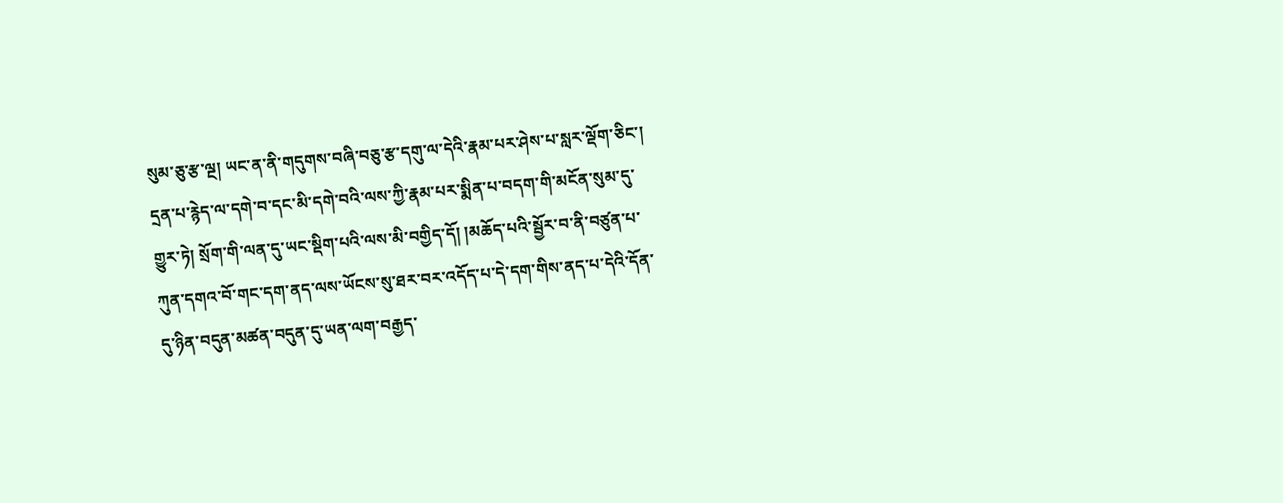སུམ་ཅུ་རྩ་ལྔ། ཡང་ན་ནི་གདུགས་བཞི་བཅུ་རྩ་དགུ་ལ་དེའི་རྣམ་པར་ཤེས་པ་སླར་ལྡོག་ཅིང་། དྲན་པ་རྙེད་ལ་དགེ་བ་དང་མི་དགེ་བའི་ལས་ཀྱི་རྣམ་པར་སྨིན་པ་བདག་གི་མངོན་སུམ་དུ་གྱུར་ཏེ། སྲོག་གི་ལན་དུ་ཡང་སྡིག་པའི་ལས་མི་བགྱིད་དོ། །མཆོད་པའི་སྦྱོར་བ་ནི་བཙུན་པ་ཀུན་དགའ་བོ་གང་དག་ནད་ལས་ཡོངས་སུ་ཐར་བར་འདོད་པ་དེ་དག་གིས་ནད་པ་དེའི་དོན་དུ་ཉིན་བདུན་མཚན་བདུན་དུ་ཡན་ལག་བརྒྱད་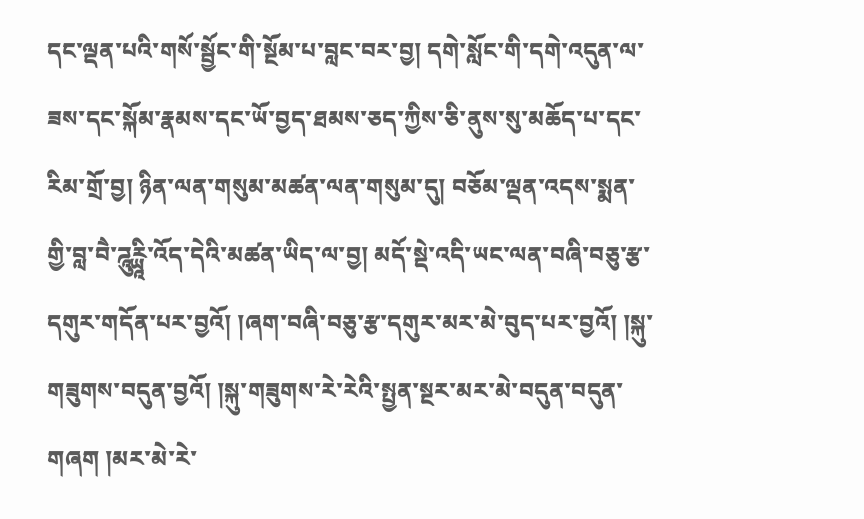དང་ལྡན་པའི་གསོ་སྦྱོང་གི་སྔོམ་པ་བླང་བར་བྱ། དགེ་སློང་གི་དགེ་འདུན་ལ་ཟས་དང་སྐོམ་རྣམས་དང་ཡོ་བྱད་ཐམས་ཅད་ཀྱིས་ཅི་ནུས་སུ་མཆོད་པ་དང་རིམ་གྲོ་བྱ། ཉིན་ལན་གསུམ་མཚན་ལན་གསུམ་དུ། བཅོམ་ལྡན་འདས་སྨན་གྱི་བླ་བཻ་ཌཱུཪྻཱི་འོད་དེའི་མཚན་ཡིད་ལ་བྱ། མདོ་སྡེ་འདི་ཡང་ལན་བཞི་བཅུ་རྩ་དགུར་གདོན་པར་བྱའོ། །ཞག་བཞི་བཅུ་རྩ་དགུར་མར་མེ་བུད་པར་བྱའོ། །སྐུ་གཟུགས་བདུན་བྱའོ། །སྐུ་གཟུགས་རེ་རེའི་སྤྱན་སྔར་མར་མེ་བདུན་བདུན་གཞག །མར་མེ་རེ་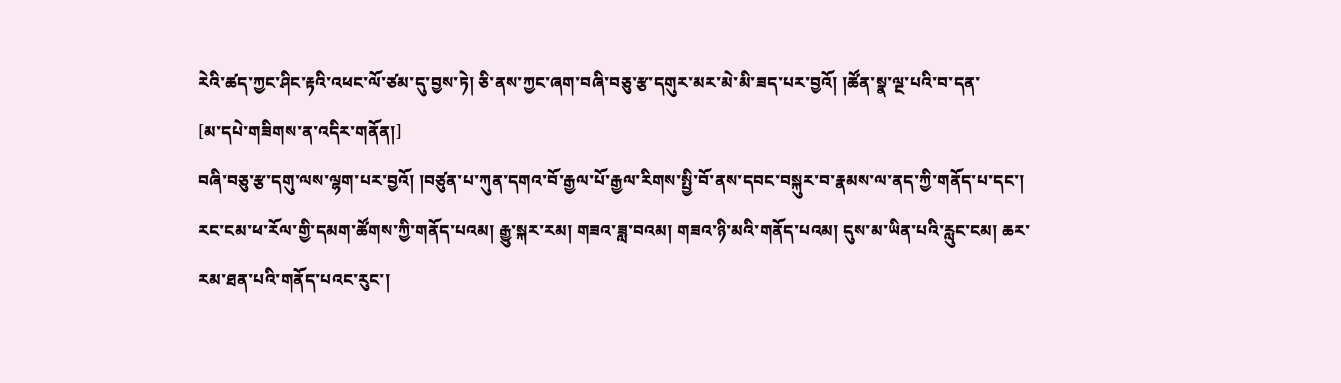རེའི་ཚད་ཀྱང་ཤིང་རྟའི་འཕང་ལོ་ཙམ་དུ་བྱས་ཏེ། ཅི་ནས་ཀྱང་ཞག་བཞི་བཅུ་རྩ་དགུར་མར་མེ་མི་ཟད་པར་བྱའོ། །ཚོན་སྣ་ལྔ་པའི་བ་དན་
[མ་དཔེ་གཟིགས་ན་འདིར་གནོན།]
བཞི་བཅུ་རྩ་དགུ་ལས་ལྷག་པར་བྱའོ། །བཙུན་པ་ཀུན་དགའ་བོ་རྒྱལ་པོ་རྒྱལ་རིགས་སྤྱི་བོ་ནས་དབང་བསྐུར་བ་རྣམས་ལ་ནད་ཀྱི་གནོད་པ་དང་། རང་ངམ་ཕ་རོལ་གྱི་དམག་ཚོགས་ཀྱི་གནོད་པའམ། རྒྱུ་སྐར་རམ། གཟའ་ཟླ་བའམ། གཟའ་ཉི་མའི་གནོད་པའམ། དུས་མ་ཡིན་པའི་རླུང་ངམ། ཆར་རམ་ཐན་པའི་གནོད་པའང་རུང་།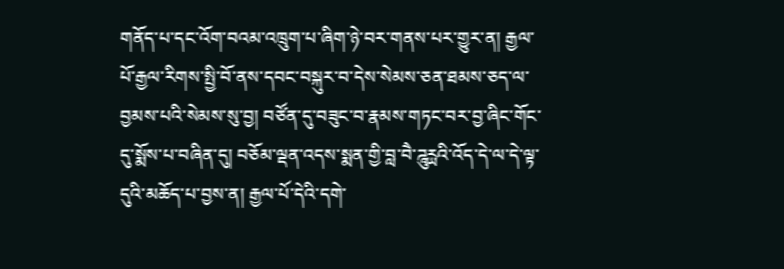གནོད་པ་དང་འོག་བའམ་འཁྲུག་པ་ཞིག་ཉེ་བར་གནས་པར་གྱུར་ན། རྒྱལ་པོ་རྒྱལ་རིགས་སྤྱི་བོ་ནས་དབང་བསྐུར་བ་དེས་སེམས་ཅན་ཐམས་ཅད་ལ་བྱམས་པའི་སེམས་སུ་བྱ། བཙོན་དུ་བཟུང་བ་རྣམས་གཏང་བར་བྱ་ཞིང་གོང་དུ་སྨོས་པ་བཞིན་དུ། བཅོམ་ལྡན་འདས་སྨན་གྱི་བླ་བཻ་ཌཱུཪྻའི་འོད་དེ་ལ་དེ་ལྟ་དུའི་མཆོད་པ་བྱས་ན། རྒྱལ་པོ་དེའི་དགེ་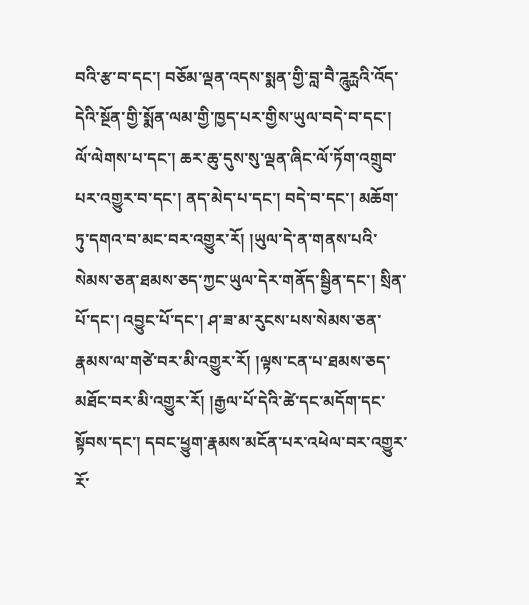བའི་རྩ་བ་དང་། བཅོམ་ལྡན་འདས་སྨན་གྱི་བླ་བཻ་ཌཱུཪྻའི་འོད་དེའི་སྔོན་གྱི་སྨོན་ལམ་གྱི་ཁྱད་པར་གྱིས་ཡུལ་བདེ་བ་དང་། ལོ་ལེགས་པ་དང་། ཆར་ཆུ་དུས་སུ་ལྡན་ཞིང་ལོ་ཏོག་འགྲུབ་པར་འགྱུར་བ་དང་། ནད་མེད་པ་དང་། བདེ་བ་དང་། མཆོག་ཏུ་དགའ་བ་མང་བར་འགྱུར་རོ། །ཡུལ་དེ་ན་གནས་པའི་སེམས་ཅན་ཐམས་ཅད་ཀྱང་ཡུལ་དེར་གནོད་སྦྱིན་དང་། སྲིན་པོ་དང་། འབྱུང་པོ་དང་། ཤ་ཟ་མ་རུངས་པས་སེམས་ཅན་རྣམས་ལ་གཙེ་བར་མི་འགྱུར་རོ། །ལྟས་ངན་པ་ཐམས་ཅད་མཐོང་བར་མི་འགྱུར་རོ། །རྒྱལ་པོ་དེའི་ཚེ་དང་མདོག་དང་སྟོབས་དང་། དབང་ཕྱུག་རྣམས་མངོན་པར་འཕེལ་བར་འགྱུར་རོ་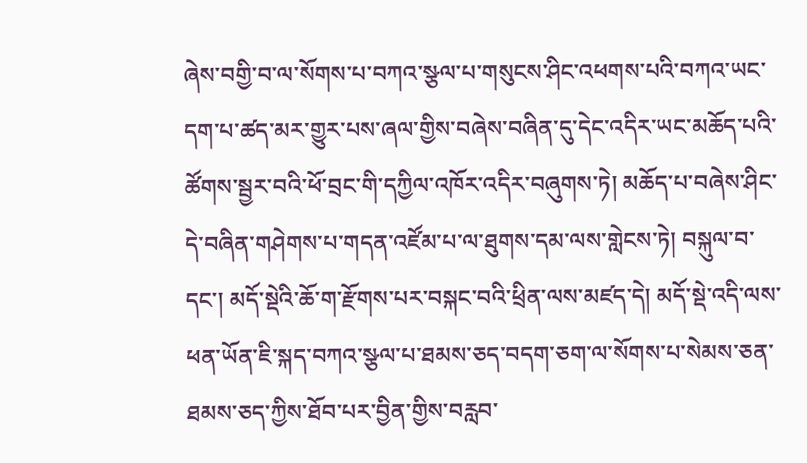ཞེས་བགྱི་བ་ལ་སོགས་པ་བཀའ་སྩལ་པ་གསུངས་ཤིང་འཕགས་པའི་བཀའ་ཡང་དག་པ་ཚད་མར་གྱུར་པས་ཞལ་གྱིས་བཞེས་བཞིན་དུ་དེང་འདིར་ཡང་མཆོད་པའི་ཚོགས་སྦྱར་བའི་ཕོ་བྲང་གི་དཀྱིལ་འཁོར་འདིར་བཞུགས་ཏེ། མཆོད་པ་བཞེས་ཤིང་དེ་བཞིན་གཤེགས་པ་གདན་འཛོམ་པ་ལ་ཐུགས་དམ་ལས་གླེངས་ཏེ། བསྐུལ་བ་དང་། མདོ་སྡེའི་ཆོ་ག་རྫོགས་པར་བསྐང་བའི་ཕྲིན་ལས་མཛད་དེ། མདོ་སྡེ་འདི་ལས་ཕན་ཡོན་ཇི་སྐད་བཀའ་སྩལ་པ་ཐམས་ཅད་བདག་ཅག་ལ་སོགས་པ་སེམས་ཅན་ཐམས་ཅད་ཀྱིས་ཐོབ་པར་བྱིན་གྱིས་བརླབ་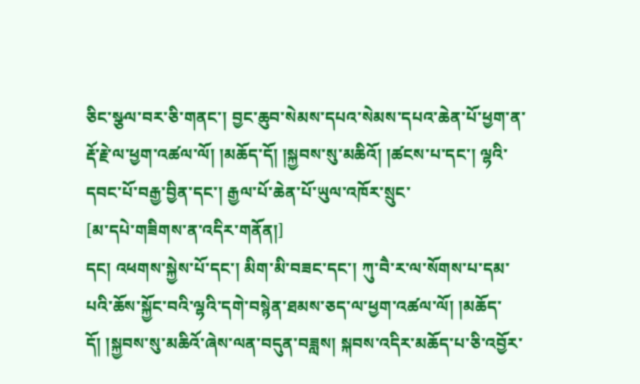ཅིང་སྩལ་བར་ཅི་གནང་། བྱང་ཆུབ་སེམས་དཔའ་སེམས་དཔའ་ཆེན་པོ་ཕྱག་ན་རྡོ་རྗེ་ལ་ཕྱག་འཚལ་ལོ། །མཆོད་དོ། །སྐྱབས་སུ་མཆིའོ། །ཚངས་པ་དང་། ལྷའི་དབང་པོ་བརྒྱ་བྱིན་དང་། རྒྱལ་པོ་ཆེན་པོ་ཡུལ་འཁོར་སྲུང་
[མ་དཔེ་གཟིགས་ན་འདིར་གནོན།]
དང། འཕགས་སྐྱེས་པོ་དང་། མིག་མི་བཟང་དང་། ཀུ་བཻ་ར་ལ་སོགས་པ་དམ་པའི་ཆོས་སྐྱོང་བའི་ལྷའི་དགེ་བསྙེན་ཐམས་ཅད་ལ་ཕྱག་འཚལ་ལོ། །མཆོད་དོ། །སྐྱབས་སུ་མཆིའོ་ཞེས་ལན་བདུན་བཟླས། སྐབས་འདིར་མཆོད་པ་ཅི་འབྱོར་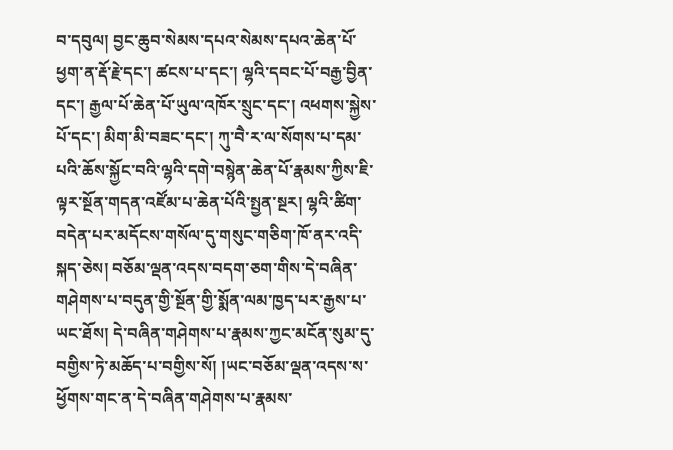བ་དབུལ། བྱང་ཆུབ་སེམས་དཔའ་སེམས་དཔའ་ཆེན་པོ་ཕྱག་ན་རྡོ་རྗེ་དང་། ཚངས་པ་དང་། ལྷའི་དབང་པོ་བརྒྱ་བྱིན་དང་། རྒྱལ་པོ་ཆེན་པོ་ཡུལ་འཁོར་སྲུང་དང་། འཕགས་སྐྱེས་པོ་དང་། མིག་མི་བཟང་དང་། ཀུ་བཻ་ར་ལ་སོགས་པ་དམ་པའི་ཆོས་སྐྱོང་བའི་ལྷའི་དགེ་བསྙེན་ཆེན་པོ་རྣམས་ཀྱིས་ཇི་ལྟར་སྔོན་གདན་འཛོམ་པ་ཆེན་པོའི་སྤྱན་སྔར། ལྷའི་ཚིག་བདེན་པར་མདོངས་གསོལ་དུ་གསུང་གཅིག་ཁོ་ནར་འདི་སྐད་ཅེས། བཅོམ་ལྡན་འདས་བདག་ཅག་གིས་དེ་བཞིན་གཤེགས་པ་བདུན་གྱི་སྔོན་གྱི་སྨོན་ལམ་ཁྱད་པར་རྒྱས་པ་ཡང་ཐོས། དེ་བཞིན་གཤེགས་པ་རྣམས་ཀྱང་མངོན་སུམ་དུ་བགྱིས་ཏེ་མཆོད་པ་བགྱིས་སོ། །ཡང་བཅོམ་ལྡན་འདས་ས་ཕྱོགས་གང་ན་དེ་བཞིན་གཤེགས་པ་རྣམས་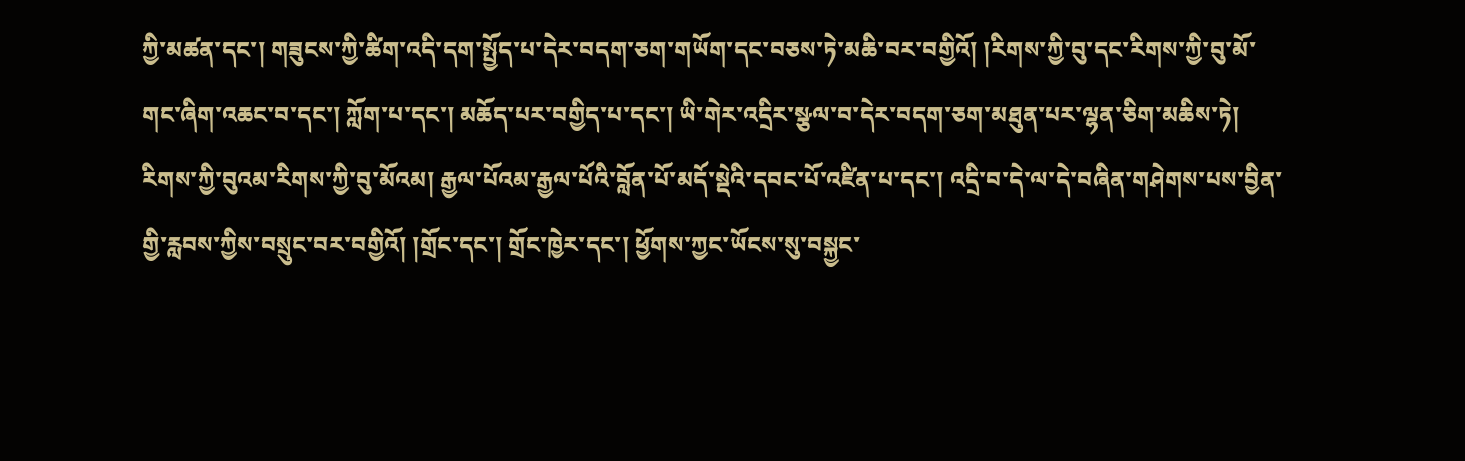ཀྱི་མཚན་དང་། གཟུངས་ཀྱི་ཚིག་འདི་དག་སྤྱོད་པ་དེར་བདག་ཅག་གཡོག་དང་བཅས་ཏེ་མཆི་བར་བགྱིའོ། །རིགས་ཀྱི་བུ་དང་རིགས་ཀྱི་བུ་མོ་གང་ཞིག་འཆང་བ་དང་། ཀློག་པ་དང་། མཆོད་པར་བགྱིད་པ་དང་། ཡི་གེར་འདྲིར་སྩལ་བ་དེར་བདག་ཅག་མཐུན་པར་ལྷན་ཅིག་མཆིས་ཏེ། རིགས་ཀྱི་བུའམ་རིགས་ཀྱི་བུ་མོའམ། རྒྱལ་པོའམ་རྒྱལ་པོའི་བློན་པོ་མདོ་སྡེའི་དབང་པོ་འཛིན་པ་དང་། འདྲི་བ་དེ་ལ་དེ་བཞིན་གཤེགས་པས་བྱིན་གྱི་རླབས་ཀྱིས་བསྲུང་བར་བགྱིའོ། །གྲོང་དང་། གྲོང་ཁྱེར་དང་། ཕྱོགས་ཀྱང་ཡོངས་སུ་བསྐྱང་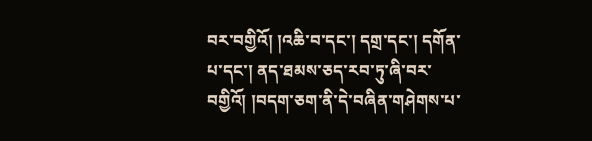བར་བགྱིའོ། །འཆི་བ་དང་། དགྲ་དང་། དགོན་པ་དང་། ནད་ཐམས་ཅད་རབ་ཏུ་ཞི་བར་བགྱིའོ། །བདག་ཅག་ནི་དེ་བཞིན་གཤེགས་པ་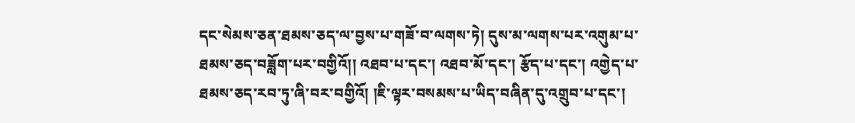དང་སེམས་ཅན་ཐམས་ཅད་ལ་བྱས་པ་གཟོ་བ་ལགས་ཏེ། དུས་མ་ལགས་པར་འགུམ་པ་ཐམས་ཅད་བཟློག་པར་བགྱིའོ།། འཐབ་པ་དང་། འཐབ་མོ་དང་། རྩོད་པ་དང་། འགྱེད་པ་ཐམས་ཅད་རབ་ཏུ་ཞི་བར་བགྱིའོ། །ཇི་ལྟར་བསམས་པ་ཡིད་བཞིན་དུ་འགྲུབ་པ་དང་།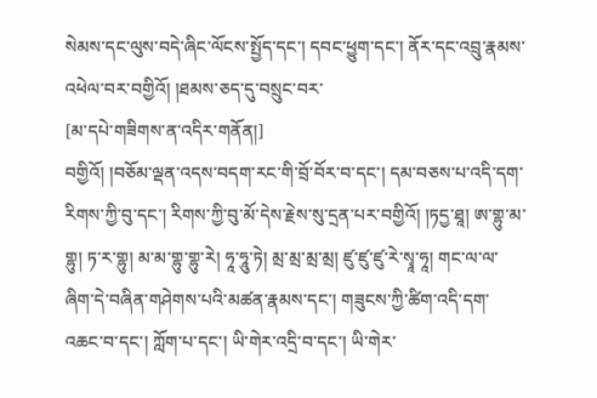སེམས་དང་ལུས་བདེ་ཞིང་ལོངས་སྤྱོད་དང་། དབང་ཕྱུག་དང་། ནོར་དང་འབྲུ་རྣམས་འཕེལ་བར་བགྱིའོ། །ཐམས་ཅད་དུ་བསྲུང་བར་
[མ་དཔེ་གཟིགས་ན་འདིར་གནོན།]
བགྱིའོ། །བཅོམ་ལྡན་འདས་བདག་རང་གི་བྲོ་བོར་བ་དང་། དམ་བཅས་པ་འདི་དག་རིགས་ཀྱི་བུ་དང་། རིགས་ཀྱི་བུ་མོ་དེས་རྗེས་སུ་དྲན་པར་བགྱིའོ། །ཏདྱ་ཐཱ། ཨ་གྷུ་མ་གྷུ། ཏ་ར་གྷུ། མ་མ་གྷུ་གྷུ་རེ། ཧཱ་ཧཱུ་ཏེ། མྲ་མྲ་མྲ་མྲ། ཛུ་ཛུ་ཛུ་རེ་སྭཱ་ཧཱ། གང་ལ་ལ་ཞིག་དེ་བཞིན་གཤེགས་པའི་མཚན་རྣམས་དང་། གཟུངས་ཀྱི་ཚིག་འདི་དག་འཆང་བ་དང་། ཀློག་པ་དང་། ཡི་གེར་འདྲི་བ་དང་། ཡི་གེར་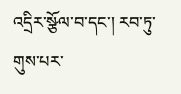འདྲིར་སྩོལ་བ་དང་། རབ་ཏུ་གུས་པར་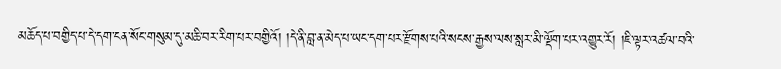མཆོད་པ་བགྱིད་པ་དེ་དག་ངན་སོང་གསུམ་དུ་མཆི་བར་རིག་པར་བགྱིའོ། །དེ་ནི་བླ་ན་མེད་པ་ཡང་དག་པར་རྫོགས་པའི་སངས་རྒྱས་ལས་སླར་མི་ལྡོག་པར་འགྱུར་རོ། །ཇི་ལྟར་འཚལ་བའི་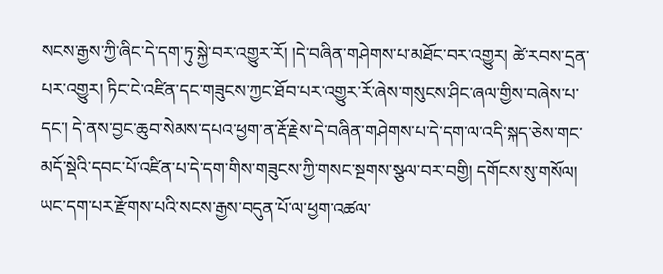སངས་རྒྱས་ཀྱི་ཞིང་དེ་དག་ཏུ་སྐྱེ་བར་འགྱུར་རོ། །དེ་བཞིན་གཤེགས་པ་མཐོང་བར་འགྱུར། ཚེ་རབས་དྲན་པར་འགྱུར། ཏིང་ངེ་འཛིན་དང་གཟུངས་ཀྱང་ཐོབ་པར་འགྱུར་རོ་ཞེས་གསུངས་ཤིང་ཞལ་གྱིས་བཞེས་པ་དང་། དེ་ནས་བྱང་ཆུབ་སེམས་དཔའ་ཕྱག་ན་རྡོ་རྗེས་དེ་བཞིན་གཤེགས་པ་དེ་དག་ལ་འདི་སྐད་ཅེས་གང་མདོ་སྡེའི་དབང་པོ་འཛིན་པ་དེ་དག་གིས་གཟུངས་ཀྱི་གསང་སྔགས་སྩལ་བར་བགྱི། དགོངས་སུ་གསོལ། ཡང་དག་པར་རྫོགས་པའི་སངས་རྒྱས་བདུན་པོ་ལ་ཕྱག་འཚལ་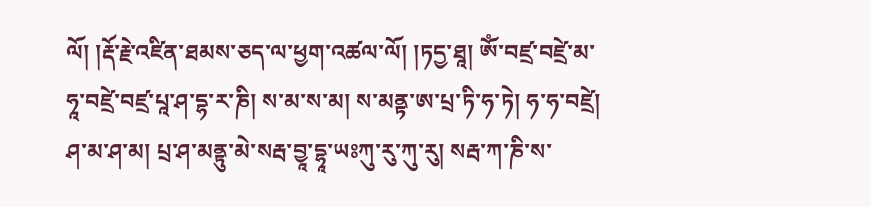ལོ། །རྡོ་རྗེ་འཛིན་ཐམས་ཅད་ལ་ཕྱག་འཚལ་ལོ། །ཏདྱ་ཐཱ། ཨོཾ་བཛྲ་བཛྲེ་མ་ཧཱ་བཛྲེ་བཛྲ་པཱ་ཤ་དྷ་ར་ཎི། ས་མ་ས་མ། ས་མནྟ་ཨ་པྲ་ཏི་ཧ་ཏེ། ཧ་ཧ་བཛྲེ། ཤ་མ་ཤ་མ། པྲ་ཤ་མནྟུ་མེ་སརྦ་བྱཱ་དྷཱ་ཡཿཀུ་རུ་ཀུ་རུ། སརྦ་ཀ་ཎི་ས་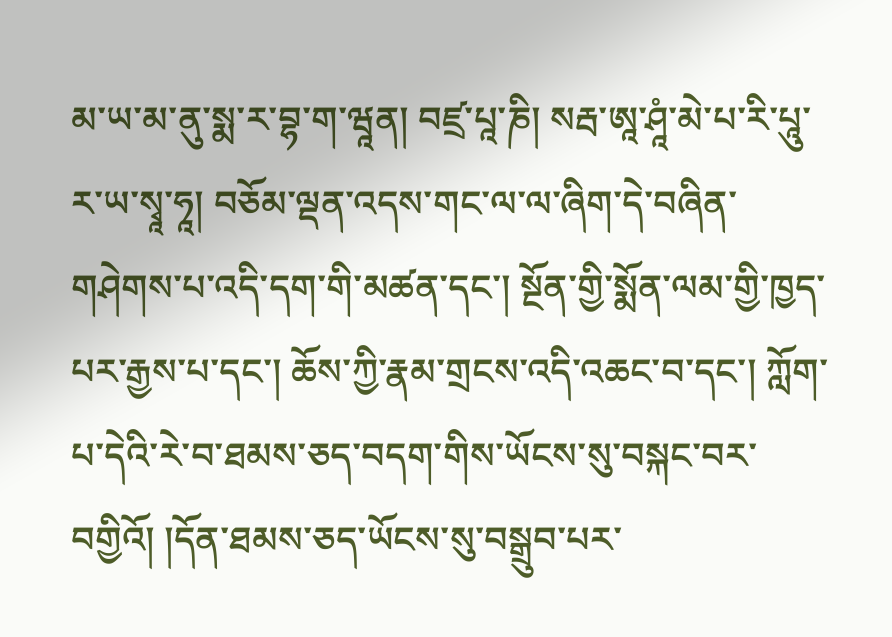མ་ཡ་མ་ནུ་སྨ་ར་བྷ་ག་ཝཱན། བཛྲ་པཱ་ཎི། སརྦ་ཨཱ་ཤཱཾ་མེ་པ་རི་པཱུ་ར་ཡ་སྭཱ་ཧཱ། བཅོམ་ལྡན་འདས་གང་ལ་ལ་ཞིག་དེ་བཞིན་གཤེགས་པ་འདི་དག་གི་མཚན་དང་། སྔོན་གྱི་སྨོན་ལམ་གྱི་ཁྱད་པར་རྒྱས་པ་དང་། ཆོས་ཀྱི་རྣམ་གྲངས་འདི་འཆང་བ་དང་། ཀློག་པ་དེའི་རེ་བ་ཐམས་ཅད་བདག་གིས་ཡོངས་སུ་བསྐང་བར་བགྱིའོ། །དོན་ཐམས་ཅད་ཡོངས་སུ་བསྒྲུབ་པར་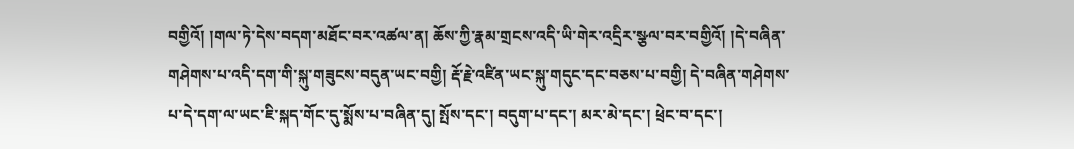བགྱིའོ། །གལ་ཏེ་དེས་བདག་མཐོང་བར་འཚལ་ན། ཆོས་ཀྱི་རྣམ་གྲངས་འདི་ཡི་གེར་འདྲིར་སྩལ་བར་བགྱིའོ། །དེ་བཞིན་གཤེགས་པ་འདི་དག་གི་སྐུ་གཟུངས་བདུན་ཡང་བགྱི། རྡོ་རྗེ་འཛིན་ཡང་སྐུ་གདུང་དང་བཅས་པ་བགྱི། དེ་བཞིན་གཤེགས་པ་དེ་དག་ལ་ཡང་ཇི་སྐད་གོང་དུ་སྨོས་པ་བཞིན་དུ། སྤོས་དང་། བདུག་པ་དང་། མར་མེ་དང་། ཕྲེང་བ་དང་།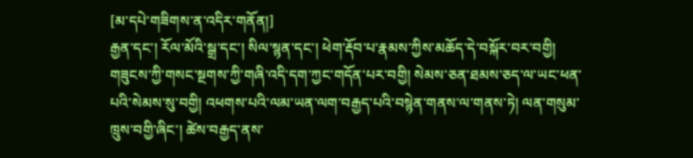[མ་དཔེ་གཟིགས་ན་འདིར་གནོན།]
རྒྱན་དང་། རོལ་མོའི་སྒྲ་དང་། སིལ་སྙན་དང་། ཕེག་རྡོབ་པ་རྣམས་ཀྱིས་མཆོད་དེ་བསྐོར་བར་བགྱི། གཟུངས་ཀྱི་གསང་སྔགས་ཀྱི་གཞི་འདི་དག་ཀྱང་གདོན་པར་བགྱི། སེམས་ཅན་ཐམས་ཅད་ལ་ཡང་ཕན་པའི་སེམས་སུ་བགྱི། འཕགས་པའི་ལམ་ཡན་ལག་བརྒྱད་པའི་བསྙེན་གནས་ལ་གནས་ཏེ། ལན་གསུམ་ཁྲུས་བགྱི་ཞིང་། ཚེས་བརྒྱད་ནས་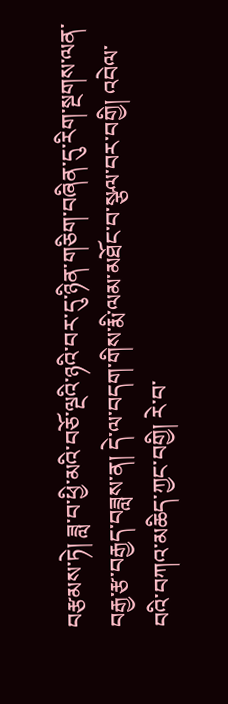བརྩམས་ཏེ། ཟླ་བ་ཕྱི་མའི་བཅོ་ལྔའི་ཉའི་བར་དུ་ཉིན་གཅིག་བཞིན་དུ་རིག་སྔགས་ལན་བརྒྱ་རྩ་བརྒྱད་བཟླས་ན། དེ་ལ་བདག་གིས་རྨི་ལམ་མཐོང་བ་སྩལ་བར་བགྱི། འབེལ་བའི་བཀའ་མཆིད་ཀྱང་བགྱི། རེ་བ་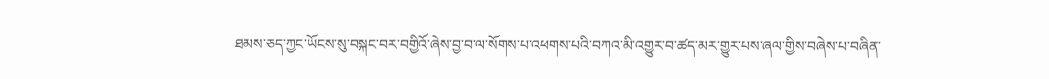ཐམས་ཅད་ཀྱང་ཡོངས་སུ་བསྐང་བར་བགྱིའོ་ཞེས་བྱ་བ་ལ་སོགས་པ་འཕགས་པའི་བཀའ་མི་འགྱུར་བ་ཚད་མར་གྱུར་པས་ཞལ་གྱིས་བཞེས་པ་བཞིན་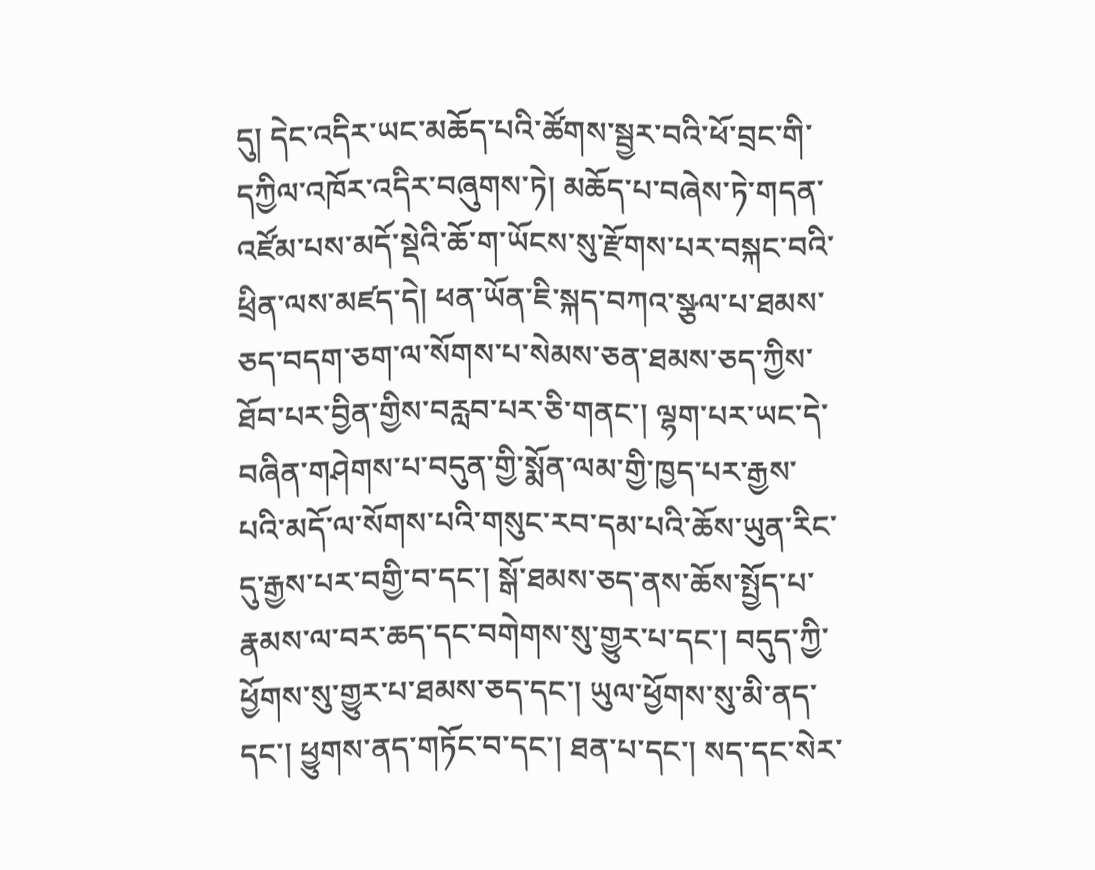དུ། དེང་འདིར་ཡང་མཆོད་པའི་ཚོགས་སྦྱར་བའི་ཕོ་བྲང་གི་དཀྱིལ་འཁོར་འདིར་བཞུགས་ཏེ། མཆོད་པ་བཞེས་ཏེ་གདན་འཛོམ་པས་མདོ་སྡེའི་ཆོ་ག་ཡོངས་སུ་རྫོགས་པར་བསྐང་བའི་ཕྲིན་ལས་མཛད་དེ། ཕན་ཡོན་ཇི་སྐད་བཀའ་སྩལ་པ་ཐམས་ཅད་བདག་ཅག་ལ་སོགས་པ་སེམས་ཅན་ཐམས་ཅད་ཀྱིས་ཐོབ་པར་བྱིན་གྱིས་བརླབ་པར་ཅི་གནང་། ལྷག་པར་ཡང་དེ་བཞིན་གཤེགས་པ་བདུན་གྱི་སྨོན་ལམ་གྱི་ཁྱད་པར་རྒྱས་པའི་མདོ་ལ་སོགས་པའི་གསུང་རབ་དམ་པའི་ཆོས་ཡུན་རིང་དུ་རྒྱས་པར་བགྱི་བ་དང་། སྒོ་ཐམས་ཅད་ནས་ཆོས་སྤྱོད་པ་རྣམས་ལ་བར་ཆད་དང་བགེགས་སུ་གྱུར་པ་དང་། བདུད་ཀྱི་ཕྱོགས་སུ་གྱུར་པ་ཐམས་ཅད་དང་། ཡུལ་ཕྱོགས་སུ་མི་ནད་དང་། ཕྱུགས་ནད་གཏོང་བ་དང་། ཐན་པ་དང་། སད་དང་སེར་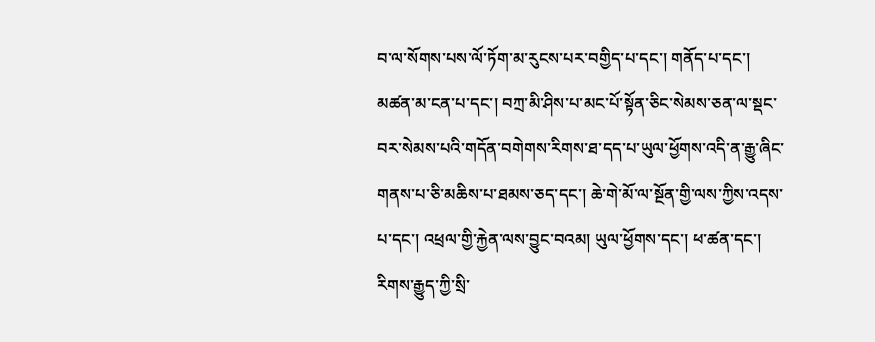བ་ལ་སོགས་པས་ལོ་ཏོག་མ་རུངས་པར་བགྱིད་པ་དང་། གནོད་པ་དང་། མཚན་མ་ངན་པ་དང་། བཀྲ་མི་ཤིས་པ་མང་པོ་སྟོན་ཅིང་སེམས་ཅན་ལ་སྡང་བར་སེམས་པའི་གདོན་བགེགས་རིགས་ཐ་དད་པ་ཡུལ་ཕྱོགས་འདི་ན་རྒྱུ་ཞིང་གནས་པ་ཅི་མཆིས་པ་ཐམས་ཅད་དང་། ཆེ་གེ་མོ་ལ་སྔོན་གྱི་ལས་ཀྱིས་འདས་པ་དང་། འཕྲལ་གྱི་རྐྱེན་ལས་བྱུང་བའམ། ཡུལ་ཕྱོགས་དང་། ཕ་ཚན་དང་། རིགས་རྒྱུད་ཀྱི་སྲི་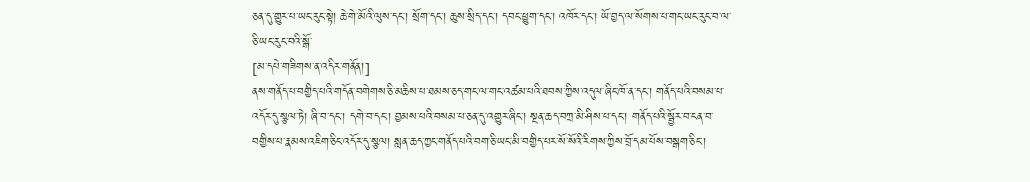ཅན་དུ་གྱུར་པ་ཡང་རུང་སྟེ། ཆེ་གེ་མོའི་ལུས་དང་། སྲོག་དང་། ཆུས་སྲིད་དང་། དབང་ཕྱུག་དང་། འཁོར་དང་། ཡོ་བྱད་ལ་སོགས་པ་གང་ཡང་རུང་བ་ལ་ཅི་ཡང་རུང་བའི་སྒོ་
[མ་དཔེ་གཟིགས་ན་འདིར་གནོན།]
ནས་གནོད་པ་བགྱིད་པའི་གདོན་བགེགས་ཅི་མཆིས་པ་ཐམས་ཅད་གང་ལ་གང་འཚམ་པའི་ཐབས་ཀྱིས་འདུལ་ཞིང་ཁོ་ན་དང་། གནོད་པའི་བསམ་པ་འདོར་དུ་སྩལ་ཏེ། ཞི་བ་དང་། དགེ་བ་དང་། བྱམས་པའི་བསམ་པ་ཅན་དུ་འགྱུར་ཞིང་། སྔན་ཆད་བཀྲ་མི་ཤིས་པ་དང་། གནོད་པའི་སྦྱོར་བ་ངན་བ་བགྱིས་པ་རྣམས་འཇིག་ཅིང་འདོར་དུ་སྩལ། སླན་ཆད་ཀྱང་གནོད་པའི་བག་ཅི་ཡང་མི་བགྱིད་པར་སོ་སོའི་རིགས་ཀྱིས་བྲོ་དམ་པོས་བསྒག་ཅིང་།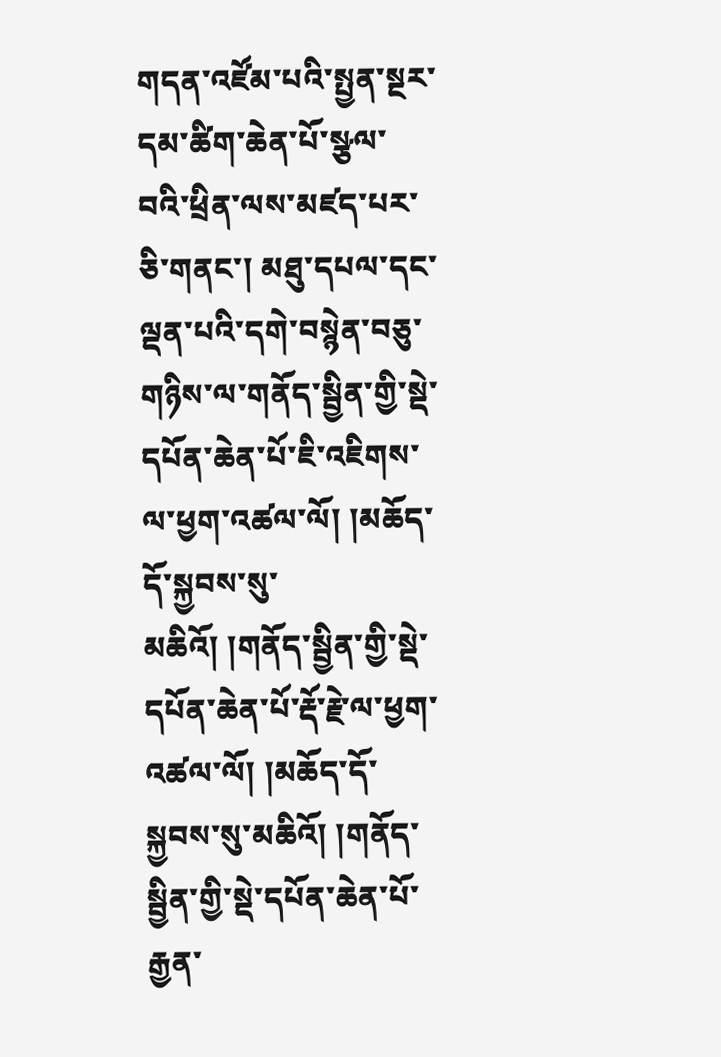གདན་འཛོམ་པའི་སྤྱན་སྔར་དམ་ཚིག་ཆེན་པོ་སྩལ་བའི་ཕྲིན་ལས་མཛད་པར་ཅི་གནང་། མཐུ་དཔལ་དང་ལྡན་པའི་དགེ་བསྙེན་བཅུ་གཉིས་ལ་གནོད་སྦྱིན་གྱི་སྡེ་དཔོན་ཆེན་པོ་ཇི་འཇིགས་ལ་ཕྱག་འཚལ་ལོ། །མཆོད་དོ་སྐྱབས་སུ་མཆིའོ། །གནོད་སྦྱིན་གྱི་སྡེ་དཔོན་ཆེན་པོ་རྡོ་རྗེ་ལ་ཕྱག་འཚལ་ལོ། །མཆོད་དོ་སྐྱབས་སུ་མཆིའོ། །གནོད་སྦྱིན་གྱི་སྡེ་དཔོན་ཆེན་པོ་རྒྱན་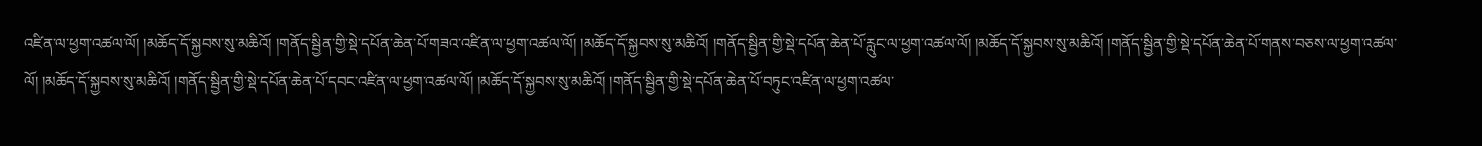འཛིན་ལ་ཕྱག་འཚལ་ལོ། །མཆོད་དོ་སྐྱབས་སུ་མཆིའོ། །གནོད་སྦྱིན་གྱི་སྡེ་དཔོན་ཆེན་པོ་གཟའ་འཛིན་ལ་ཕྱག་འཚལ་ལོ། །མཆོད་དོ་སྐྱབས་སུ་མཆིའོ། །གནོད་སྦྱིན་གྱི་སྡེ་དཔོན་ཆེན་པོ་རླུང་ལ་ཕྱག་འཚལ་ལོ། །མཆོད་དོ་སྐྱབས་སུ་མཆིའོ། །གནོད་སྦྱིན་གྱི་སྡེ་དཔོན་ཆེན་པོ་གནས་བཅས་ལ་ཕྱག་འཚལ་ལོ། །མཆོད་དོ་སྐྱབས་སུ་མཆིའོ། །གནོད་སྦྱིན་གྱི་སྡེ་དཔོན་ཆེན་པོ་དབང་འཛིན་ལ་ཕྱག་འཚལ་ལོ། །མཆོད་དོ་སྐྱབས་སུ་མཆིའོ། །གནོད་སྦྱིན་གྱི་སྡེ་དཔོན་ཆེན་པོ་བཏུང་འཛིན་ལ་ཕྱག་འཚལ་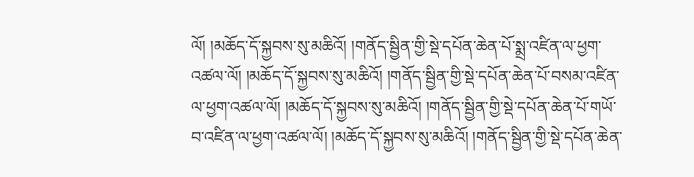ལོ། །མཆོད་དོ་སྐྱབས་སུ་མཆིའོ། །གནོད་སྦྱིན་གྱི་སྡེ་དཔོན་ཆེན་པོ་སྨྲ་འཛིན་ལ་ཕྱག་འཚལ་ལོ། །མཆོད་དོ་སྐྱབས་སུ་མཆིའོ། །གནོད་སྦྱིན་གྱི་སྡེ་དཔོན་ཆེན་པོ་བསམ་འཛིན་ལ་ཕྱག་འཚལ་ལོ། །མཆོད་དོ་སྐྱབས་སུ་མཆིའོ། །གནོད་སྦྱིན་གྱི་སྡེ་དཔོན་ཆེན་པོ་གཡོ་བ་འཛིན་ལ་ཕྱག་འཚལ་ལོ། །མཆོད་དོ་སྐྱབས་སུ་མཆིའོ། །གནོད་སྦྱིན་གྱི་སྡེ་དཔོན་ཆེན་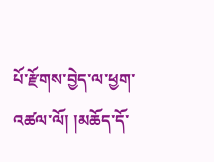པོ་རྫོགས་བྱེད་ལ་ཕྱག་འཚལ་ལོ། །མཆོད་དོ་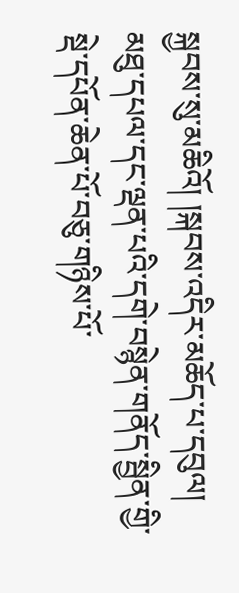སྐྱབས་སུ་མཆིའོ། །སྐབས་འདིར་མཆོད་པ་དབུལ། མཐུ་དཔལ་དང་ལྡན་པའི་དགེ་བསྙེན་གནོད་སྦྱིན་གྱི་སྡེ་དཔོན་ཆེན་པོ་བཅུ་གཉིས་པོ་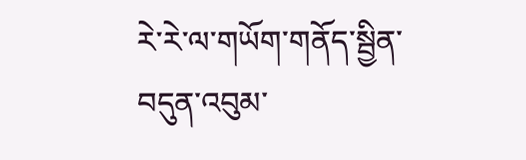རེ་རེ་ལ་གཡོག་གནོད་སྦྱིན་བདུན་འབུམ་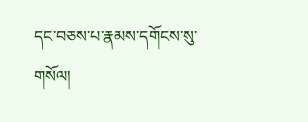དང་བཅས་པ་རྣམས་དགོངས་སུ་གསོལ།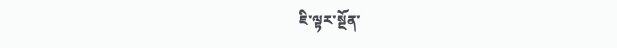ཇི་ལྟར་སྔོན་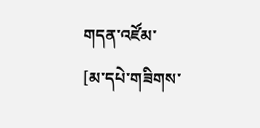གདན་འཛོམ་
[མ་དཔེ་གཟིགས་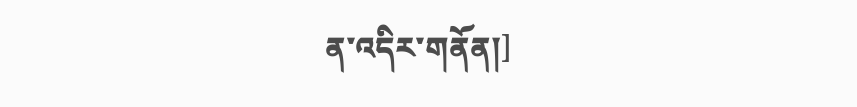ན་འདིར་གནོན།]